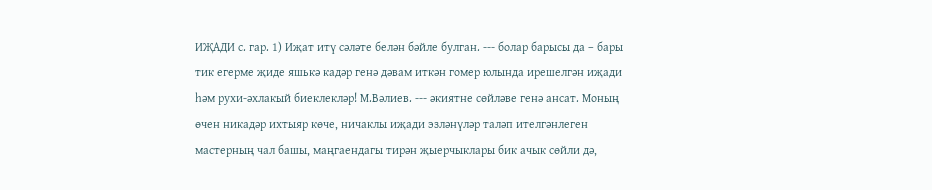ИҖАДИ с. гар. 1) Иҗат итү сәләте белән бәйле булган. --- болар барысы да – бары тик егерме җиде яшькә кадәр генә дәвам иткән гомер юлында ирешелгән иҗади һәм рухи-әхлакый биеклекләр! М.Вәлиев. --- әкиятне сөйләве генә ансат. Моның өчен никадәр ихтыяр көче, ничаклы иҗади эзләнүләр таләп ителгәнлеген мастерның чал башы, маңгаендагы тирән җыерчыклары бик ачык сөйли дә,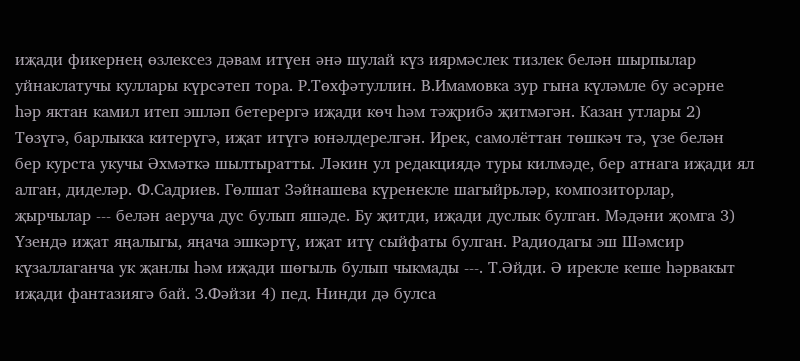иҗади фикернең өзлексез дәвам итүен әнә шулай күз иярмәслек тизлек белән шырпылар уйнаклатучы куллары күрсәтеп тора. Р.Төхфәтуллин. В.Имамовка зур гына күләмле бу әсәрне һәр яктан камил итеп эшләп бетерергә иҗади көч һәм тәҗрибә җитмәгән. Казан утлары 2) Төзүгә, барлыкка китерүгә, иҗат итүгә юнәлдерелгән. Ирек, самолёттан төшкәч тә, үзе белән бер курста укучы Әхмәткә шылтыратты. Ләкин ул редакциядә туры килмәде, бер атнага иҗади ял алган, диделәр. Ф.Садриев. Гөлшат Зәйнашева күренекле шагыйрьләр, композиторлар, җырчылар --- белән аеруча дус булып яшәде. Бу җитди, иҗади дуслык булган. Мәдәни җомга 3) Үзендә иҗат яңалыгы, яңача эшкәртү, иҗат итү сыйфаты булган. Радиодагы эш Шәмсир күзаллаганча ук җанлы һәм иҗади шөгыль булып чыкмады ---. Т.Әйди. Ә ирекле кеше һәрвакыт иҗади фантазиягә бай. З.Фәйзи 4) пед. Нинди дә булса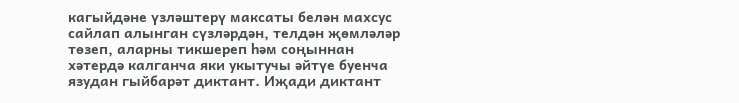кагыйдәне үзләштерү максаты белән махсус сайлап алынган сүзләрдән, телдән җөмләләр төзеп, аларны тикшереп һәм соңыннан хәтердә калганча яки укытучы әйтүе буенча язудан гыйбарәт диктант. Иҗади диктант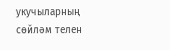укучыларның сөйләм телен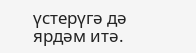үстерүгә дә ярдәм итә.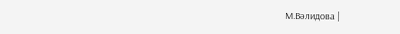М.Вәлидова |